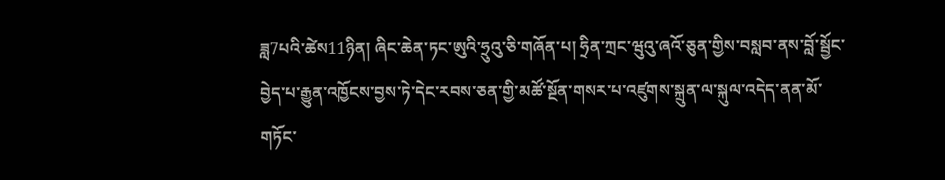ཟླ7པའི་ཚེས11ཉིན། ཞིང་ཆེན་ཏང་ཨུའི་ཧྲུའུ་ཅི་གཞོན་པ། ཧྲིན་ཀྲང་ཝུའུ་ཞའོ་ཅུན་གྱིས་བསླབ་ནས་བློ་སྦྱོང་བྱེད་པ་རྒྱུན་འཁྱོངས་བྱས་ཏེ་དེང་རབས་ཅན་གྱི་མཚོ་སྔོན་གསར་པ་འཛུགས་སྐྲུན་ལ་སྐུལ་འདེད་ནན་མོ་གཏོང་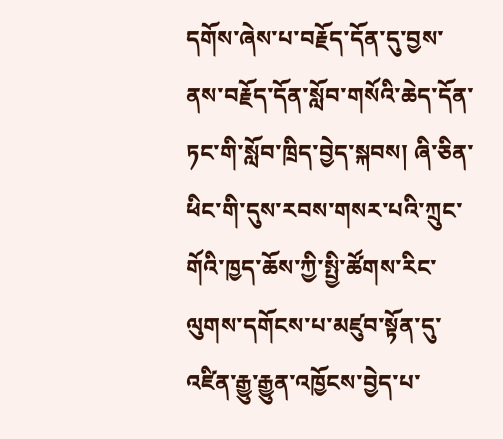དགོས་ཞེས་པ་བརྗོད་དོན་དུ་བྱས་ནས་བརྗོད་དོན་སློབ་གསོའི་ཆེད་དོན་ཏང་གི་སློབ་ཁྲིད་བྱེད་སྐབས། ཞི་ཅིན་ཕིང་གི་དུས་རབས་གསར་པའི་ཀྲུང་གོའི་ཁྱད་ཆོས་ཀྱི་སྤྱི་ཚོགས་རིང་ལུགས་དགོངས་པ་མཛུབ་སྟོན་དུ་འཛིན་རྒྱུ་རྒྱུན་འཁྱོངས་བྱེད་པ་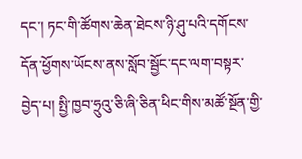དང་། ཏང་གི་ཚོགས་ཆེན་ཐེངས་ཉི་ཤུ་པའི་དགོངས་དོན་ཕྱོགས་ཡོངས་ནས་སློབ་སྦྱོང་དང་ལག་བསྟར་བྱེད་པ། སྤྱི་ཁྱབ་ཧྲུའུ་ཅི་ཞི་ཅིན་ཕིང་གིས་མཚོ་སྔོན་གྱི་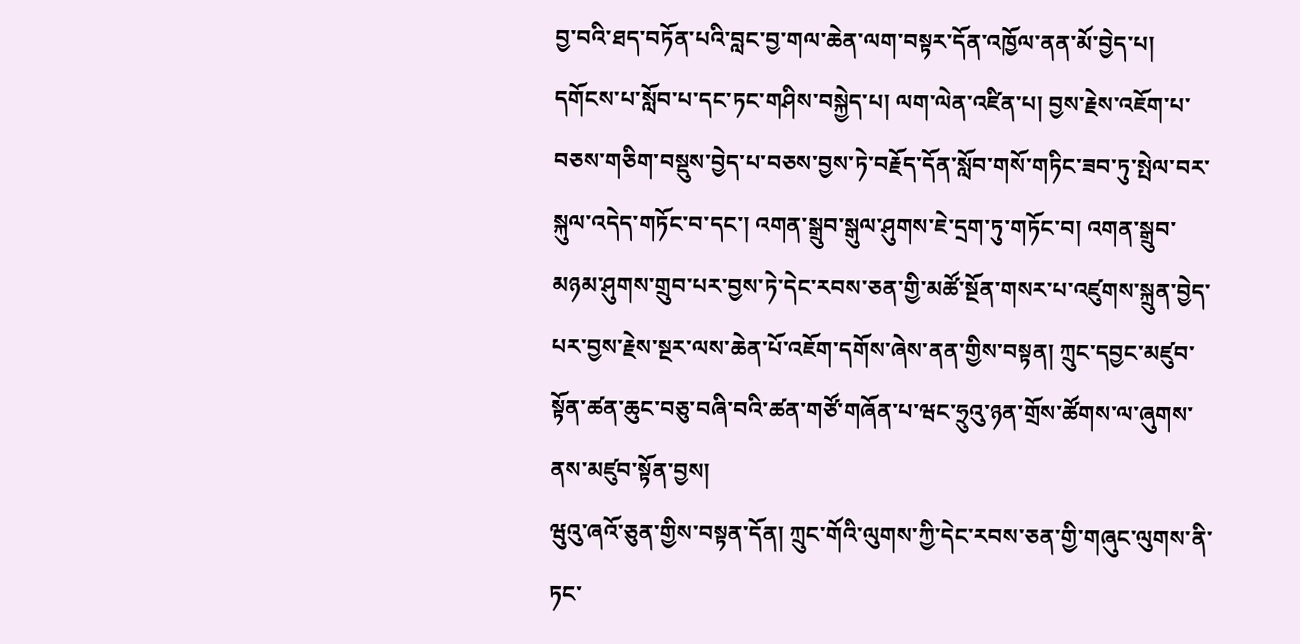བྱ་བའི་ཐད་བཏོན་པའི་བླང་བྱ་གལ་ཆེན་ལག་བསྟར་དོན་འཁྱོལ་ནན་མོ་བྱེད་པ། དགོངས་པ་སློབ་པ་དང་ཏང་གཤིས་བསྐྱེད་པ། ལག་ལེན་འཛིན་པ། བྱས་རྗེས་འཇོག་པ་བཅས་གཅིག་བསྡུས་བྱེད་པ་བཅས་བྱས་ཏེ་བརྗོད་དོན་སློབ་གསོ་གཏིང་ཟབ་ཏུ་སྤེལ་བར་སྐུལ་འདེད་གཏོང་བ་དང་། འགན་སྒྲུབ་སྒུལ་ཤུགས་ཇེ་དྲག་ཏུ་གཏོང་བ། འགན་སྒྲུབ་མཉམ་ཤུགས་གྲུབ་པར་བྱས་ཏེ་དེང་རབས་ཅན་གྱི་མཚོ་སྔོན་གསར་པ་འཛུགས་སྐྲུན་བྱེད་པར་བྱས་རྗེས་སྔར་ལས་ཆེན་པོ་འཇོག་དགོས་ཞེས་ནན་གྱིས་བསྟན། ཀྲུང་དབྱང་མཛུབ་སྟོན་ཚན་ཆུང་བཅུ་བཞི་བའི་ཚན་གཙོ་གཞོན་པ་ཝང་ཧྲུའུ་ཉན་གྲོས་ཚོགས་ལ་ཞུགས་ནས་མཛུབ་སྟོན་བྱས།
ཝུའུ་ཞའོ་ཅུན་གྱིས་བསྟན་དོན། ཀྲུང་གོའི་ལུགས་ཀྱི་དེང་རབས་ཅན་གྱི་གཞུང་ལུགས་ནི་ཏང་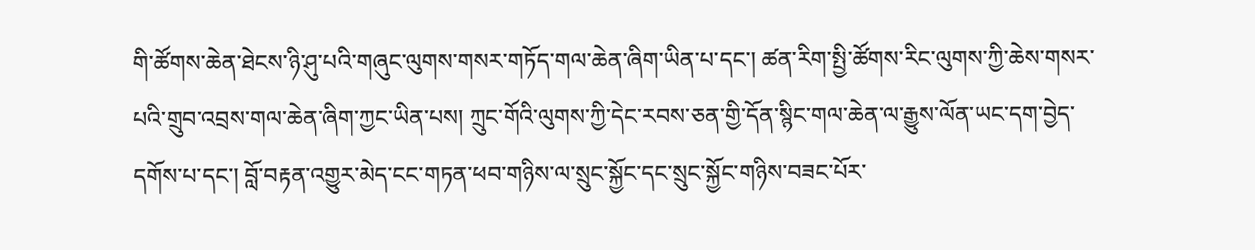གི་ཚོགས་ཆེན་ཐེངས་ཉི་ཤུ་པའི་གཞུང་ལུགས་གསར་གཏོད་གལ་ཆེན་ཞིག་ཡིན་པ་དང་། ཚན་རིག་སྤྱི་ཚོགས་རིང་ལུགས་ཀྱི་ཆེས་གསར་པའི་གྲུབ་འབྲས་གལ་ཆེན་ཞིག་ཀྱང་ཡིན་པས། ཀྲུང་གོའི་ལུགས་ཀྱི་དེང་རབས་ཅན་གྱི་དོན་སྙིང་གལ་ཆེན་ལ་རྒྱུས་ལོན་ཡང་དག་བྱེད་དགོས་པ་དང་། བློ་བརྟན་འགྱུར་མེད་ངང་གཏན་ཕབ་གཉིས་ལ་སྲུང་སྐྱོང་དང་སྲུང་སྐྱོང་གཉིས་བཟང་པོར་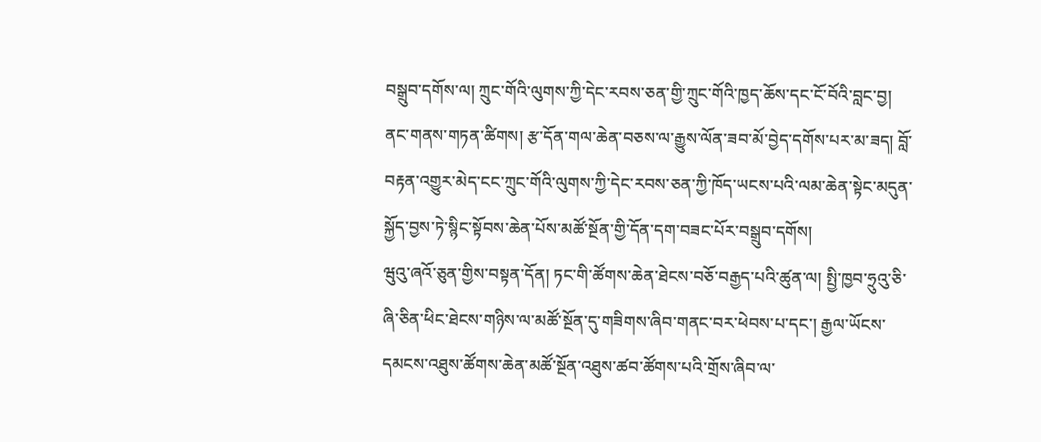བསྒྲུབ་དགོས་ལ། ཀྲུང་གོའི་ལུགས་ཀྱི་དེང་རབས་ཅན་གྱི་ཀྲུང་གོའི་ཁྱད་ཆོས་དང་ངོ་བོའི་བླང་བྱ། ནང་གནས་གཏན་ཚིགས། རྩ་དོན་གལ་ཆེན་བཅས་ལ་རྒྱུས་ལོན་ཟབ་མོ་བྱེད་དགོས་པར་མ་ཟད། བློ་བརྟན་འགྱུར་མེད་ངང་ཀྲུང་གོའི་ལུགས་ཀྱི་དེང་རབས་ཅན་ཀྱི་ཁོད་ཡངས་པའི་ལམ་ཆེན་སྟེང་མདུན་སྐྱོད་བྱས་ཏེ་སྙིང་སྟོབས་ཆེན་པོས་མཚོ་སྔོན་གྱི་དོན་དག་བཟང་པོར་བསྒྲུབ་དགོས།
ཝུའུ་ཞའོ་ཅུན་གྱིས་བསྟན་དོན། ཏང་གི་ཚོགས་ཆེན་ཐེངས་བཅོ་བརྒྱད་པའི་ཚུན་ལ། སྤྱི་ཁྱབ་ཧྲུའུ་ཅི་ཞི་ཅིན་ཕིང་ཐེངས་གཉིས་ལ་མཚོ་སྔོན་དུ་གཟིགས་ཞིབ་གནང་བར་ཕེབས་པ་དང་། རྒྱལ་ཡོངས་དམངས་འཐུས་ཚོགས་ཆེན་མཚོ་སྔོན་འཐུས་ཚབ་ཚོགས་པའི་གྲོས་ཞིབ་ལ་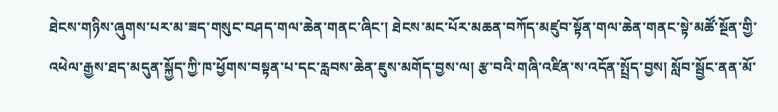ཐེངས་གཉིས་ཞུགས་པར་མ་ཟད་གསུང་བཤད་གལ་ཆེན་གནང་ཞིང་། ཐེངས་མང་པོར་མཆན་བཀོད་མཛུབ་སྟོན་གལ་ཆེན་གནང་སྟེ་མཚོ་སྔོན་གྱི་འཕེལ་རྒྱས་ཐད་མདུན་སྐྱོད་ཀྱི་ཁ་ཕྱོགས་བསྟན་པ་དང་རླབས་ཆེན་ཇུས་མགོད་བྱས་ལ། རྩ་བའི་གཞི་འཛིན་ས་འདོན་སྤྲོད་བྱས། སློབ་སྦྱོང་ནན་མོ་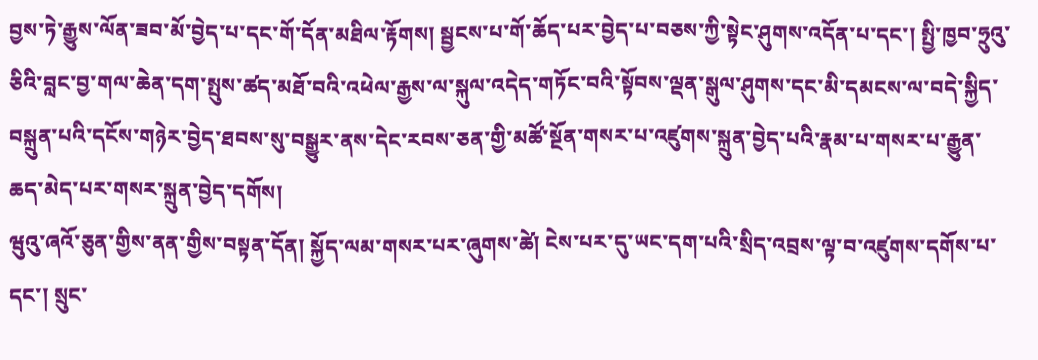བྱས་ཏེ་རྒྱུས་ལོན་ཟབ་མོ་བྱེད་པ་དང་གོ་དོན་མཐིལ་རྟོགས། སྦྱངས་པ་གོ་ཆོད་པར་བྱེད་པ་བཅས་ཀྱི་སྟེང་ཤུགས་འདོན་པ་དང་། སྤྱི་ཁྱབ་ཧྲུའུ་ཅིའི་བླང་བྱ་གལ་ཆེན་དག་སྤུས་ཚད་མཐོ་བའི་འཕེལ་རྒྱས་ལ་སྐུལ་འདེད་གཏོང་བའི་སྟོབས་ལྡན་སྒུལ་ཤུགས་དང་མི་དམངས་ལ་བདེ་སྐྱིད་བསྐྲུན་པའི་དངོས་གཉེར་བྱེད་ཐབས་སུ་བསྒྱུར་ནས་དེང་རབས་ཅན་གྱི་མཚོ་སྔོན་གསར་པ་འཛུགས་སྐྲུན་བྱེད་པའི་རྣམ་པ་གསར་པ་རྒྱུན་ཆད་མེད་པར་གསར་སྐྲུན་བྱེད་དགོས།
ཝུའུ་ཞའོ་ཅུན་གྱིས་ནན་གྱིས་བསྟན་དོན། སྐྱོད་ལམ་གསར་པར་ཞུགས་ཚེ། ངེས་པར་དུ་ཡང་དག་པའི་སྲིད་འབྲས་ལྟ་བ་འཛུགས་དགོས་པ་དང་། སྲུང་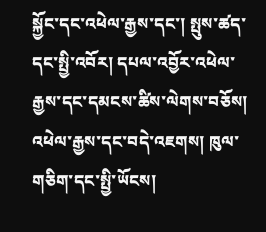སྐྱོང་དང་འཕེལ་རྒྱས་དང་། སྤུས་ཚད་དང་སྤྱི་འབོར། དཔལ་འབྱོར་འཕེལ་རྒྱས་དང་དམངས་ཚིས་ལེགས་བཅོས། འཕེལ་རྒྱས་དང་བདེ་འཇགས། ཁུལ་གཅིག་དང་སྤྱི་ཡོངས།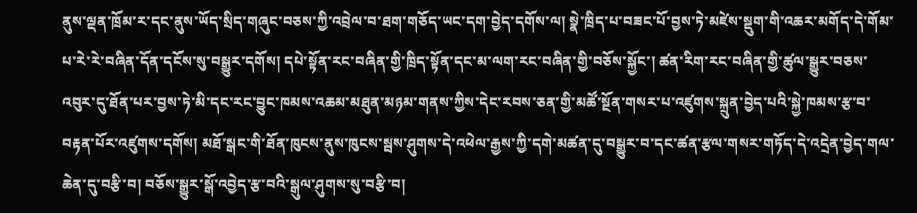ནུས་ལྡན་ཁྲོམ་ར་དང་ནུས་ཡོད་སྲིད་གཞུང་བཅས་ཀྱི་འབྲེལ་བ་ཐག་གཅོད་ཡང་དག་བྱེད་དགོས་ལ། སྣེ་ཁྲིད་པ་བཟང་པོ་བྱས་ཏེ་མཛེས་སྡུག་གི་འཆར་མགོད་དེ་གོམ་པ་རེ་རེ་བཞིན་དོན་དངོས་སུ་བསྒྱུར་དགོས། དཔེ་སྟོན་རང་བཞིན་གྱི་ཁྲིད་སྟོན་དང་མ་ལག་རང་བཞིན་གྱི་བཅོས་སྐྱོང་། ཚན་རིག་རང་བཞིན་གྱི་ཚུལ་སྒྱུར་བཅས་འབུར་དུ་ཐོན་པར་བྱས་ཏེ་མི་དང་རང་བྱུང་ཁམས་འཆམ་མཐུན་མཉམ་གནས་ཀྱིས་དེང་རབས་ཅན་གྱི་མཚོ་སྔོན་གསར་པ་འཛུགས་སྐྲུན་བྱེད་པའི་སྐྱེ་ཁམས་རྩ་བ་བརྟན་པོར་འཛུགས་དགོས། མཐོ་སྒང་གི་ཐོན་ཁུངས་ནུས་ཁུངས་སྦས་ཤུགས་དེ་འཕེལ་རྒྱས་ཀྱི་དགེ་མཚན་དུ་བསྒྱུར་བ་དང་ཚན་རྩལ་གསར་གཏོད་དེ་འདྲེན་བྱེད་གལ་ཆེན་དུ་བརྩི་བ། བཅོས་སྒྱུར་སྒོ་འབྱེད་རྩ་བའི་སྒུལ་ཤུགས་སུ་བརྩི་བ།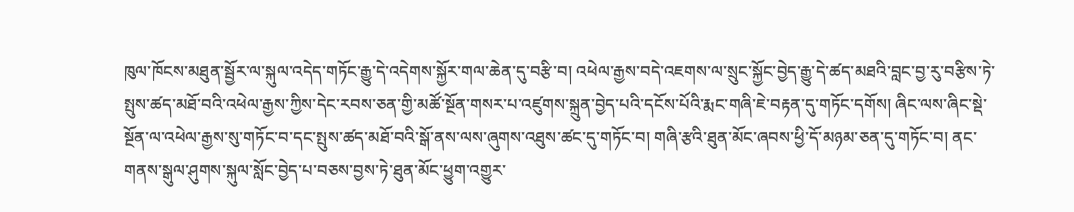ཁུལ་ཁོངས་མཐུན་སྦྱོར་ལ་སྐུལ་འདེད་གཏོང་རྒྱུ་དེ་འདེགས་སྐྱོར་གལ་ཆེན་དུ་བརྩི་བ། འཕེལ་རྒྱས་བདེ་འཇགས་ལ་སྲུང་སྐྱོང་བྱེད་རྒྱུ་དེ་ཚད་མཐའི་བླང་བྱ་རུ་བརྩིས་ཏེ་སྤུས་ཚད་མཐོ་བའི་འཕེལ་རྒྱས་ཀྱིས་དེང་རབས་ཅན་གྱི་མཚོ་སྔོན་གསར་པ་འཛུགས་སྐྲུན་བྱེད་པའི་དངོས་པོའི་རྨང་གཞི་ཇེ་བརྟན་དུ་གཏོང་དགོས། ཞིང་ལས་ཞིང་སྡེ་སྔོན་ལ་འཕེལ་རྒྱས་སུ་གཏོང་བ་དང་སྤུས་ཚད་མཐོ་བའི་སྒོ་ནས་ལས་ཞུགས་འཐུས་ཚང་དུ་གཏོང་བ། གཞི་རྩའི་ཐུན་མོང་ཞབས་ཕྱི་དོ་མཉམ་ཅན་དུ་གཏོང་བ། ནང་གནས་སྒུལ་ཤུགས་སྐུལ་སློང་བྱེད་པ་བཅས་བྱས་ཏེ་ཐུན་མོང་ཕྱུག་འགྱུར་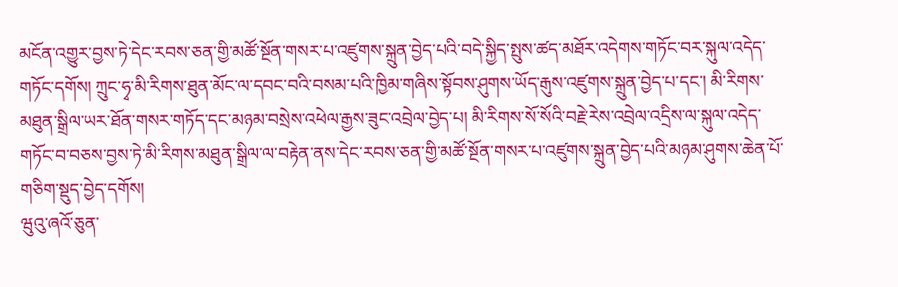མངོན་འགྱུར་བྱས་ཏེ་དེང་རབས་ཅན་གྱི་མཚོ་སྔོན་གསར་པ་འཛུགས་སྐྲུན་བྱེད་པའི་བདེ་སྐྱིད་སྤུས་ཚད་མཐོར་འདེགས་གཏོང་བར་སྐུལ་འདེད་གཏོང་དགོས། ཀྲུང་ཧྭ་མི་རིགས་ཐུན་མོང་ལ་དབང་བའི་བསམ་པའི་ཁྱིམ་གཞིས་སྟོབས་ཤུགས་ཡོད་རྒུས་འཛུགས་སྐྲུན་བྱེད་པ་དང་། མི་རིགས་མཐུན་སྒྲིལ་ཡར་ཐོན་གསར་གཏོད་དང་མཉམ་བསྲེས་འཕེལ་རྒྱས་ཟུང་འབྲེལ་བྱེད་པ། མི་རིགས་སོ་སོའི་བརྗེ་རེས་འབྲེལ་འདྲིས་ལ་སྐུལ་འདེད་གཏོང་བ་བཅས་བྱས་ཏེ་མི་རིགས་མཐུན་སྒྲིལ་ལ་བརྟེན་ནས་དེང་རབས་ཅན་གྱི་མཚོ་སྔོན་གསར་པ་འཛུགས་སྐྲུན་བྱེད་པའི་མཉམ་ཤུགས་ཆེན་པོ་གཅིག་སྡུད་བྱེད་དགོས།
ཝུའུ་ཞའོ་ཅུན་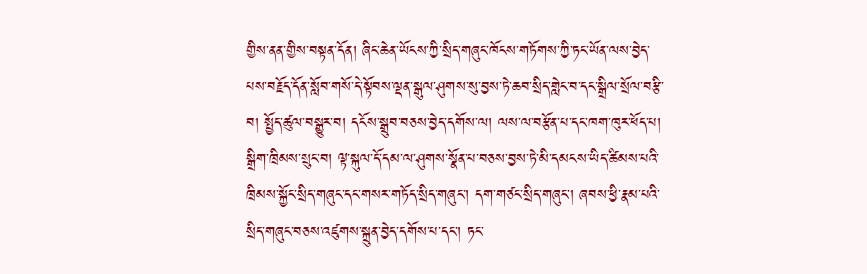གྱིས་ནན་གྱིས་བསྟན་དོན། ཞིང་ཆེན་ཡོངས་ཀྱི་སྲིད་གཞུང་ཁོངས་གཏོགས་ཀྱི་ཏང་ཡོན་ལས་བྱེད་པས་བརྗོད་དོན་སློབ་གསོ་དེ་སྟོབས་ལྡན་སྒུལ་ཤུགས་སུ་བྱས་ཏེ་ཆབ་སྲིད་གླེང་བ་དང་སྒྲིལ་སྲོལ་བརྩི་བ། སྤྱོད་ཚུལ་བསྒྱུར་བ། དངོས་སྒྲུབ་བཅས་བྱེད་དགོས་ལ། ལས་ལ་བརྩོན་པ་དང་ཁག་ཁུར་ཕོད་པ། སྒྲིག་ཁྲིམས་སྲུང་བ། ལྟ་སྐུལ་དོ་དམ་ལ་ཤུགས་སྣོན་པ་བཅས་བྱས་ཏེ་མི་དམངས་ཡིད་ཚིམས་པའི་ཁྲིམས་སྐྱོང་སྲིད་གཞུང་དང་གསར་གཏོད་སྲིད་གཞུང་། དག་གཙང་སྲིད་གཞུང་། ཞབས་ཕྱི་རྣམ་པའི་སྲིད་གཞུང་བཅས་འཛུགས་སྐྲུན་བྱེད་དགོས་པ་དང་། ཏང་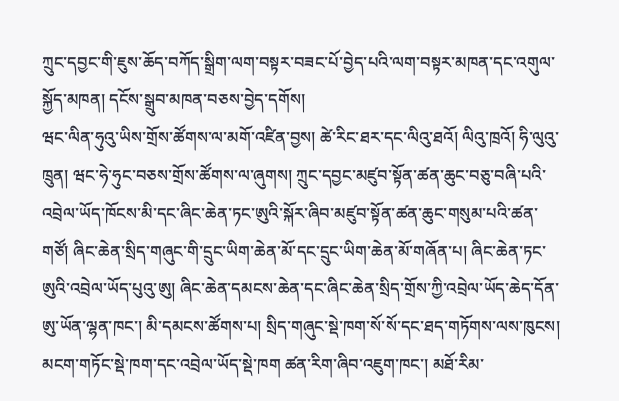ཀྲུང་དབྱང་གི་ཇུས་ཆོད་བཀོད་སྒྲིག་ལག་བསྟར་བཟང་པོ་བྱེད་པའི་ལག་བསྟར་མཁན་དང་འགུལ་སྐྱོད་མཁན། དངོས་སྒྲུབ་མཁན་བཅས་བྱེད་དགོས།
ཝང་ལིན་ཧུའུ་ཡིས་གྲོས་ཚོགས་ལ་མགོ་འཛིན་བྱས། ཚེ་རིང་ཐར་དང་ལིའུ་ཐའོ། ལིའུ་ཁྲའོ། ཧི་ལུའུ་ཁྲུན། ཝང་ཧེ་ཧུང་བཅས་གྲོས་ཚོགས་ལ་ཞུགས། ཀྲུང་དབྱང་མཛུབ་སྟོན་ཚན་ཆུང་བཅུ་བཞི་པའི་འབྲེལ་ཡོད་ཁོངས་མི་དང་ཞིང་ཆེན་ཏང་ཨུའི་སྐོར་ཞིབ་མཛུབ་སྟོན་ཚན་ཆུང་གསུམ་པའི་ཚན་གཙོ། ཞིང་ཆེན་སྲིད་གཞུང་གི་དྲུང་ཡིག་ཆེན་མོ་དང་དྲུང་ཡིག་ཆེན་མོ་གཞོན་པ། ཞིང་ཆེན་ཏང་ཨུའི་འབྲེལ་ཡོད་པུའུ་ཨུ། ཞིང་ཆེན་དམངས་ཆེན་དང་ཞིང་ཆེན་སྲིད་གྲོས་ཀྱི་འབྲེལ་ཡོད་ཆེད་དོན་ཨུ་ཡོན་ལྷན་ཁང་། མི་དམངས་ཚོགས་པ། སྲིད་གཞུང་སྡེ་ཁག་སོ་སོ་དང་ཐད་གཏོགས་ལས་ཁུངས། མངག་གཏོང་སྡེ་ཁག་དང་འབྲེལ་ཡོད་སྡེ་ཁག ཚན་རིག་ཞིབ་འཇུག་ཁང་། མཐོ་རིམ་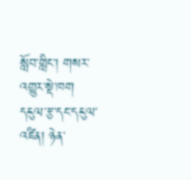སློབ་གླིང་། གསར་འགྱུར་སྡེ་ཁག དངུལ་རྩ་དང་དངུལ་འཛིན། ཉེན་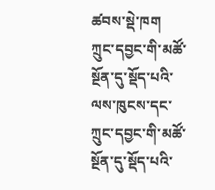ཚབས་སྡེ་ཁག
ཀྲུང་དབྱང་གི་མཚོ་སྔོན་དུ་སྡོད་པའི་ལས་ཁུངས་དང་ཀྲུང་དབྱང་གི་མཚོ་སྔོན་དུ་སྡོད་པའི་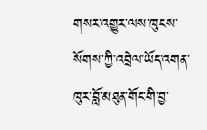གསར་འགྱུར་ལས་ཁུངས་སོགས་ཀྱི་འབྲེལ་ཡོད་འགན་ཁུར་བློ་མཐུན་གོང་གི་བྱ་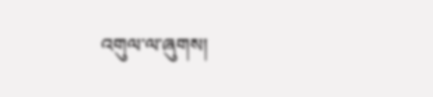འགུལ་ལ་ཞུགས།